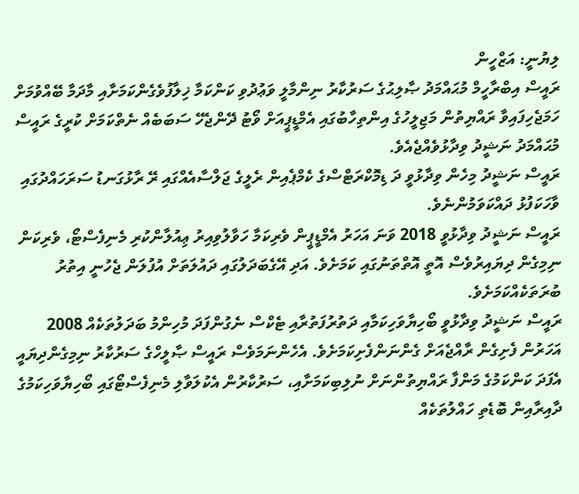ލިޔުނީ: އަޒްހީން
ރައީސް އިބްރާހީމް މުޙައްމަދު ޞާލިޙުގެ ސަރުކާރު ނިންމާލީ ވަޢުދުވި ކަންކަމާ ޚިލާފުވެގެންކަމަށާއި މާދަމާ ބޭއްވުމަށް ހަމަޖެހިފައިވާ ރައްޔިތުން މަޖިލީހުގެ އިންތިހާބުގައި އެމްޑީޕީއަށް ވޯޓު ދޭންޖެހޭ ސަބަބެއް ނެތްކަމަށް ކުރީގެ ރައީސް މުޙައްމަދު ނަޝީދު ވިދާޅުވެއްޖެއެވެ.
ރައީސް ނަޝީދު މިހެން ވިދާޅުވީ ދަ ޑިމޮކްރަޓްސްގެ ކެމްޕެއިން ރެލީގެ ޖަލްސާއެއްގައި ރޭ ރާޅުގަނޑު ސަރަހައްދުގައި ވާހަކަފުޅު ދައްކަވަމުންނެވެ.
ރައީސް ނަޝީދު ވިދާޅުވީ 2018 ވަނަ އަހަރު އެމްޑީޕީން ވެރިކަމާ ހަވާލުވިއިރު ޢިއުލާންކުރި މެނިފެސްޓޯ، ވެރިކަން ނިމިގެން ދިޔައިރުވެސް އޮތީ އޮތްތަނުގައި ކަމަށެވެ. އަދި އޭގެބަދަލުގައި ދައުލަތަށް އުފުލަން ޖެހުނީ އިތުރު ބުރަތަކެއްކަމަށެވެ.
ރައީސް ނަޝީދު ވިދާޅުވީ ބޯހިޔާވަހިކަމާއި ދަތުރުފަތުރާއި ޓެކްސް ނެގުންފަދަ މުހިންމު ބަދަލުތަކެއް 2008 އަހަރުން ފެށިގެން ރާއްޖެއަށް ގެންނަންފެށިކަމަށެވެ. އެހެންނަމަވެސް ރައީސް ޞާލީހްގެ ސަރުކާރު ނިމިގެންދިޔައީ އެފަދަ ކަންކަމުގެ މަންފާ ރައްޔިތުންނަށް ނުލިބިކަމަށާއި، ސަރުކާރުން އެކުލަވާލި މެނިފެސްޓޯގައި ބޯހިޔާވަހިކަމުގެ ދާއިރާއިން ބޮޑެތި ހައްލުތަކެއް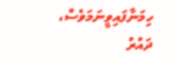ހިމަނާފައިވީނަމަވެސް، ދައުރު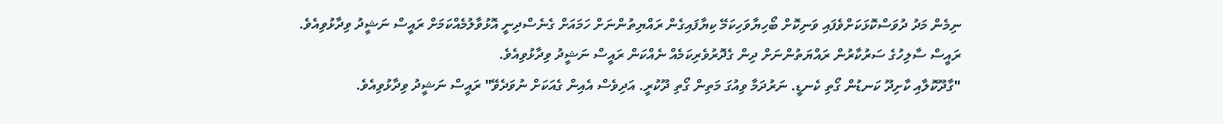ނިމެން މަދު ދުވަސްކޮޅަކަށްވެފައި ވަނިކޮށް ބޯހިޔާވަހިކަމޭ ކިޔާފައިގެން ރައްޔިތުންނަށް ހަމައަށް ގެނެސްދިނީ އޮޅުވާލުމެއްކަމަށް ރައީސް ނަޝީދު ވިދާޅުވިއެވެ. ރައީސް ސާލިހުގެ ސަރުކާރުން ރައްޔަތުންނަށް ދިން ގެދޮރުވެރިކަމެއް ނެއްކަން ރައީސް ނަޝީދު ވިދާޅުވިއެވެ.
"ގާދޫކޮލާއި ކާށިދޫ ކަނޑުން ގޯތި ކެނޑީ. ނަރުދަމާ ވިއުގަ މަތިން ގޯތި ދޫކުރީ. އަދިވެސް އެއިން ގެއަކަށް ނުވަދެވޭ" ރައީސް ނަޝީދު ވިދާޅުވިއެވެ.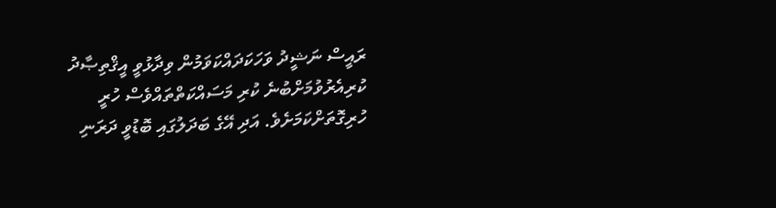ރައީސް ނަޝީދު ވަހަކަދައްކަވަމުން ވިދާޅުވީ އީޤްތިޞާދު ކުރިއެރުވުމަށްބުނެ ކުރި މަސައްކަތްތައްވެސް ހުރީ ހުރިގޮތަށްކަމަށެވެ. އަދި އޭގެ ބަދަލުގައި ބޮޑުވީ ދަރަނި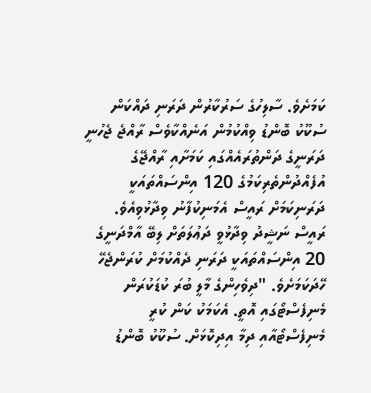ކަމަށެވެ. ސާލިހުގެ ސަރުކާރުން ދަރަނި ދައްކަން ސުކޫކު ބޮންޑު ވިއްކުމުން އަނެއްކާވެސް ރާއްޖެ ޖެހުނީ ދަރަނީގެ ދަންތުރައެއްގައި ކަމަށާއި ރާއްޖޭގެ އުފެއްދުންތެރިކަމުގެ 120 އިންސައްތައަކީ ދަރަނިކަމަށް ރައީސް އެމަނިކުފާނު ވިދާޅުވިއެވެ.
ރައީސް ނަޝީދު ވިދާޅުވީ ދަޢުލަތަށް ލިބޭ އާމްދަނީގެ 20 އިންސައްތައަކީ ދަރަނި ދެއްކުމަށް ކުރަންޖެހޭ ހޭދަކަމަށެވެ. "ދިވެހިންގެ މާލީ ބުރަ ކުޑަކުރަން މެނިފެސްޓޯގައި އޮތީ. އެކަމަކު ކަން ކުރީ މެނިފެސްޓޯއާއި ދިމާ އިދިކޮޅަށް. ސުކޫކު ބޮންޑު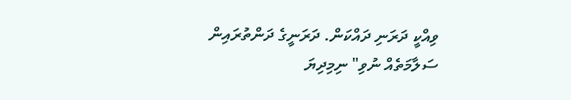ވިއްކީ ދަރަނި ދައްކަން. ދަރަނީގެ ދަންތުރައިން ސަލާމަތެއް ނުވި" ނިމިދިޔަ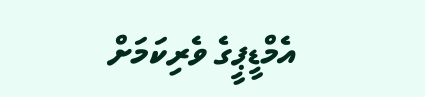އެމްޑީޕީގެ ވެރިކަމަށް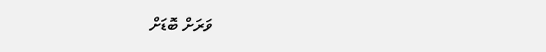ވަރަށް ބޮޑަށް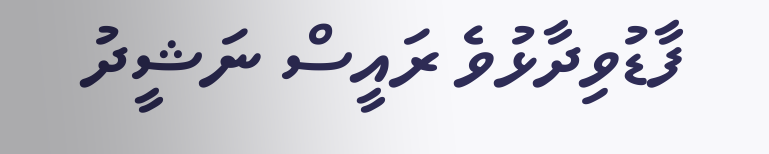ފާޑުވިދާޅުވެ ރައީސް ނަޝީދު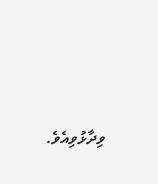ވިދާޅުވިއެވެ.